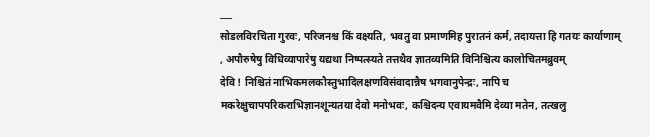___
सोडलविरचिता गुरवः, परिजनश्च किं वक्ष्यति, भवतु वा प्रमाणमिह पुरातनं कर्म, तदायत्ता हि गतयः कार्याणाम् , अपौरुषेषु विधिव्यापारेषु यद्यथा निष्पत्स्यते तत्तथैव ज्ञातव्यमिति विनिश्चित्य कालोचितमब्रुवम्
देवि ! निश्चितं नाभिकमलकौस्तुभादिलक्षणविसंवादान्नैष भगवानुपेन्द्रः, नापि च मकरेक्षुचापपरिकराभिज्ञानशून्यतया देवो मनोभवः, कश्चिदन्य एवायमवैमि देव्या मतेन, तत्खलु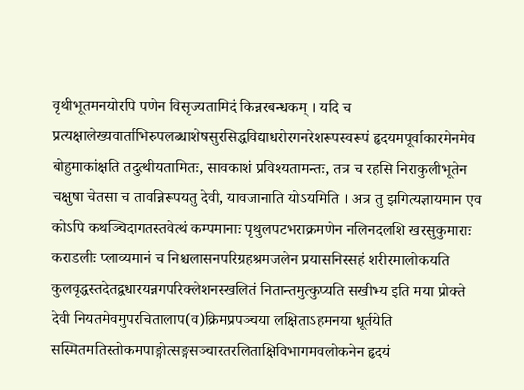वृथीभूतमनयोरपि पणेन विसृज्यतामिदं किन्नरबन्धकम् । यदि च प्रत्यक्षालेख्यवार्ताभिरुपलब्धाशेषसुरसिद्धविद्याधरोरगनरेशरूपस्वरूपं हृदयमपूर्वाकारमेनमेव बोहुमाकांक्षति तदुत्थीयतामितः, सावकाशं प्रविश्यतामन्तः, तत्र च रहसि निराकुलीभूतेन चक्षुषा चेतसा च तावन्निरूपयतु देवी, यावजानाति योऽयमिति । अत्र तु झगित्यज्ञायमान एव कोऽपि कथञ्चिदागतस्तवेत्थं कम्पमानाः पृथुलपटभराक्रमणेन नलिनदलशि खरसुकुमाराः कराडलीः प्लाव्यमानं च निश्चलासनपरिग्रहश्रमजलेन प्रयासनिस्सहं शरीरमालोकयति कुलवृद्धस्तदेतद्वधारयन्नगपरिक्लेशनस्खलितं नितान्तमुत्कुप्यति सखीभ्य इति मया प्रोक्ते देवी नियतमेवमुपरचितालाप(व)क्रिमप्रपञ्चया लक्षिताऽहमनया धूर्तयेति सस्मितमतिस्तोकमपाङ्गोत्सङ्गसञ्चारतरलिताक्षिविभागमवलोकनेन हृदयं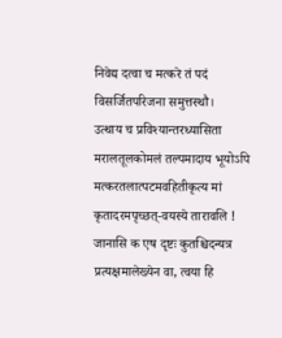निवेद्य दत्वा च मत्करे तं पदं विसर्जितपरिजना समुत्तस्थौ।
उत्थाय च प्रविश्यान्तरध्यासिता मरालतूलकोमलं तल्पमादाय भूयोऽपि मत्करतलात्पटमवहितीकृत्य मां कृतादरमपृच्छत्-वयस्ये तारावलि ! जानासि क एष दृष्टः कुतश्चिदन्यत्र प्रत्यक्षमालेख्येन वा, त्वया हि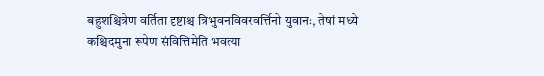बहुशश्चित्रेण वर्तिता दृष्टाश्च त्रिभुवनविवरवर्त्तिनो युवानः, तेषां मध्ये कश्चिदमुना रूपेण संवित्तिमेति भवत्या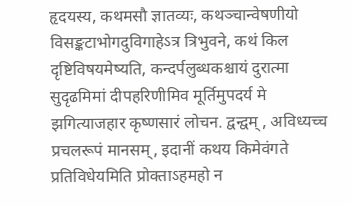हृदयस्य, कथमसौ ज्ञातव्यः, कथञ्चान्वेषणीयो विसङ्कटाभोगदुविगाहेऽत्र त्रिभुवने, कथं किल दृष्टिविषयमेष्यति, कन्दर्पलुब्धकश्चायं दुरात्मा सुदृढमिमां दीपहरिणीमिव मूर्तिमुपदर्य मे झगित्याजहार कृष्णसारं लोचन. द्वन्द्वम् , अविध्यच्च प्रचलरूपं मानसम्, इदानीं कथय किमेवंगते प्रतिविधेयमिति प्रोक्ताऽहमहो न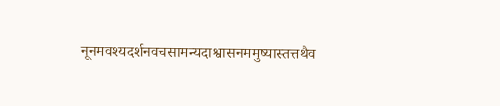नूनमवश्यदर्शनवचसामन्यदाश्वासनममुष्यास्तत्तथैव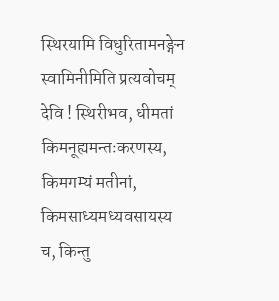स्थिरयामि विधुरितामनङ्गेन स्वामिनीमिति प्रत्यवोचम्
देवि ! स्थिरीभव, धीमतां किमनूह्यमन्तःकरणस्य, किमगम्यं मतीनां, किमसाध्यमध्यवसायस्य च, किन्तु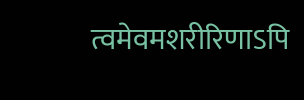त्वमेवमशरीरिणाऽपि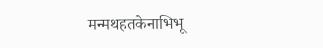मन्मथहतकेनाभिभू